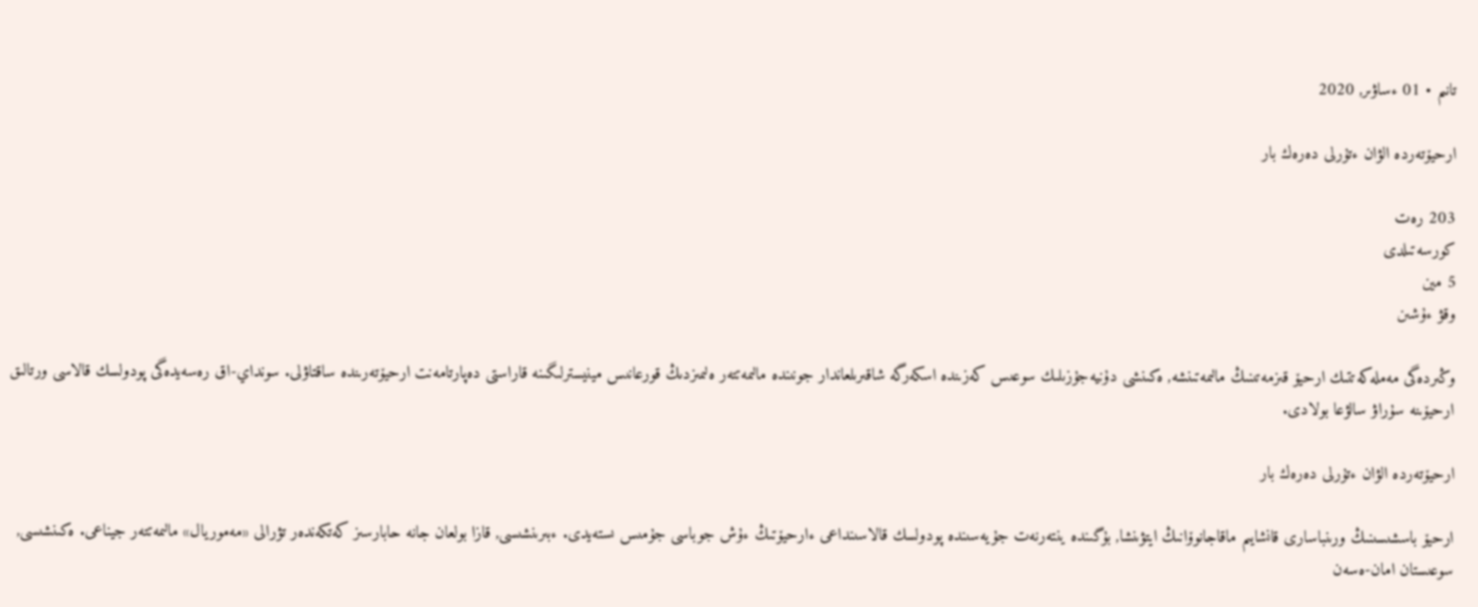تانىم • 01 ءساۋىر, 2020

ارحيۆتەردە الۋان ءتۇرلى دەرەك بار

203 رەت
كورسەتىلدى
5 مين
وقۋ ءۇشىن

وڭىردەگى مەملەكەتتىك ارحيۆ قىزمەتىنىڭ مالىمەتىنشە, ەكىنشى دۇنيەجۇزىلىك سوعىس كەزىندە اسكەرگە شاقىرىلعاندار جونىندە مالىمەتتەر ەلىمىزدىڭ قورعانىس مينيسترلىگىنە قاراستى دەپارتامەنت ارحيۆتەرىندە ساقتاۋلى. سونداي-اق رەسەيدەگى پودولسك قالاسى ورتالىق ارحيۆىنە سۇراۋ سالۋعا بولادى.

ارحيۆتەردە الۋان ءتۇرلى دەرەك بار

ارحيۆ باسشىسىنىڭ ورىنباسارى قانشايىم ماقاجانوۆانىڭ ايتۋىنشا, بۇگىندە ينتەرنەت جۇيەسىندە پودولسك قالاسىنداعى ءارحيۆتىڭ ءۇش جوباسى جۇمىس ىستەيدى. ءبىرىنشىسى, قازا بولعان جانە حابارسىز كەتكەندەر تۋرالى «مەموريال» مالىمەتتەر جيناعى. ەكىنشىسى, سوعىستان امان-ەسەن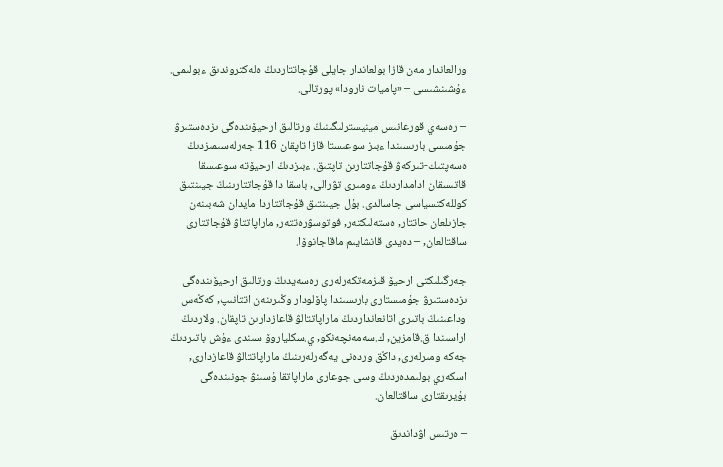ورالعاندار مەن قازا بولعاندار جايلى قۇجاتتاردىڭ ەلەكتروندىق ءبولىمى. ءۇشىنشىسى – «پاميات نارودا» پورتالى.

– رەسەي قورعانىس مينيسترلىگىنىڭ ورتالىق ارحيۆىندەگى ىزدەستىرۋ جۇمىسى بارىسىندا ءبىز سوعىستا قازا تاپقان 116 جەرلەسىمىزدىڭ ەسەپتىك-تىركەۋ قۇجاتتارىن تاپتىق. ءبىزدىڭ ارحيۆتە سوعىسقا قاتىسقان ادامداردىڭ ءومىرى تۋرالى, باسقا دا قۇجاتتارىنىڭ جيىنتىق كوللەكتسياسى جاسالدى. بۇل جيىنتىق قۇجاتتاردا مايدان شەبىنەن جازىلعان حاتتار, ەستەلىكتەر, فوتوسۋرەتتەر, ماراپاتتاۋ قۇجاتتارى ساقتالعان, – دەيدى قانشايىم ماقاجانوۆا.

جەرگىلىكتى ارحيۆ قىزمەتكەرلەرى رەسەيدىڭ ورتالىق ارحيۆىندەگى ىزدەستىرۋ جۇمىستارى بارىسىندا پاۆلودار وڭىرىنەن اتتانىپ, كەڭەس وداعىنىڭ باتىرى اتانعانداردىڭ ماراپاتتالۋ قاعازدارىن تاپقان. ولاردىڭ اراسىندا ق.قامزين, ك.سەمەنچەنكو, ي.سكلياروۆ سىندى ءۇش باتىردىڭ جەكە ومىرلەرى, داڭق وردەنى يەگەرلەرىنىڭ ماراپاتتالۋ قاعازدارى, اسكەري بولىمدەردىڭ وسى جوعارى ماراپاتقا ۇسىنۋ جونىندەگى بۇيرىقتارى ساقتالعان.

– ەرتىس اۋداندىق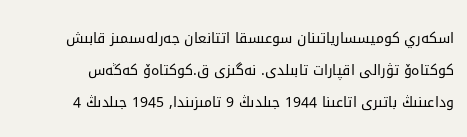اسكەري كوميسسارياتىنان سوعىسقا اتتانعان جەرلەسىمىز قابىش كوكتاەۆ تۋرالى اقپارات تابىلدى. نەگىزى ق.كوكتاەۆ كەڭەس وداعىنىڭ باتىرى اتاعىنا 1944 جىلدىڭ 9 تامىزىندا, 1945 جىلدىڭ 4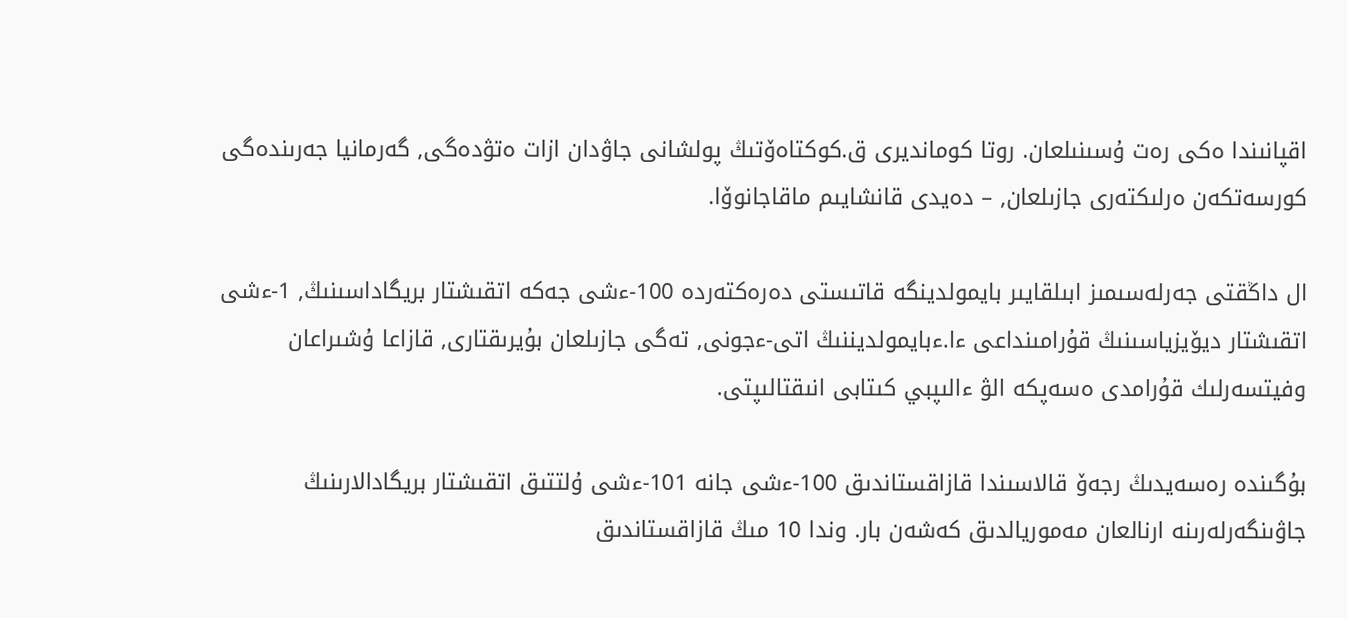اقپانىندا ەكى رەت ۇسىنىلعان. روتا كومانديرى ق.كوكتاەۆتىڭ پولشانى جاۋدان ازات ەتۋدەگى, گەرمانيا جەرىندەگى كورسەتكەن ەرلىكتەرى جازىلعان, – دەيدى قانشايىم ماقاجانوۆا.

ال داڭقتى جەرلەسىمىز ابىلقايىر بايمولدينگە قاتىستى دەرەكتەردە 100-ءشى جەكە اتقىشتار بريگاداسىنىڭ, 1-ءشى اتقىشتار ديۆيزياسىنىڭ قۇرامىنداعى ءا.ءبايمولديننىڭ اتى-ءجونى, تەگى جازىلعان بۇيرىقتارى, قازاعا ۇشىراعان وفيتسەرلىك قۇرامدى ەسەپكە الۋ ءالىپبي كىتابى انىقتالىپتى.

بۇگىندە رەسەيدىڭ رجەۆ قالاسىندا قازاقستاندىق 100-ءشى جانە 101-ءشى ۇلتتىق اتقىشتار بريگادالارىنىڭ جاۋىنگەرلەرىنە ارنالعان مەموريالدىق كەشەن بار. وندا 10 مىڭ قازاقستاندىق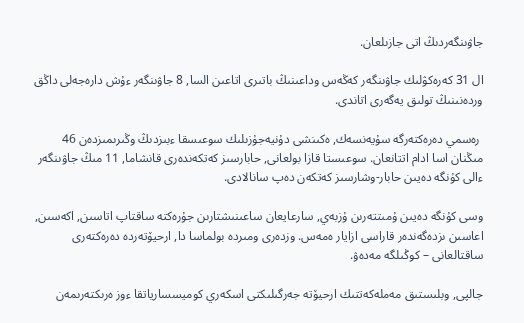جاۋىنگەردىڭ اتى جازىلعان.

ال 31 كەرەكۋلىك جاۋىنگەر كەڭەس وداعىنىڭ باتىرى اتاعىن السا, 8 جاۋىنگەر ءۇش دارەجەلى داڭق وردەنىنىڭ تولىق يەگەرى اتاندى.

 رەسمي دەرەكتەرگە سۇيەنسەك, ەكىنشى دۇنيەجۇزىلىك سوعىسقا ءبىزدىڭ وڭىرىمىزدەن 46 مىڭنان اسا ادام اتتانعان. سوعىستا قازا بولعانى, حابارسىز كەتكەندەرى قانشاما, 11 مىڭ جاۋىنگەر ءالى كۇنگە دەيىن حابار-وشارسىز كەتكەن دەپ سانالادى.

وسى كۇنگە دەيىن ۇمىتتەرىن ۇزبەي, سارعايعان ساعىنىشتارىن جۇرەكتە ساقتاپ اتاسىن, اكەسىن, اعاسىن ىزدەگەندەر قاراسى ازايار ەمەس. وزدەرى ومىردە بولماسا دا, ارحيۆتەردە دەرەكتەرى ساقتالعانى – كوڭىلگە مەدەۋ.

جالپى, وبلىستىق مەملەكەتتىك ارحيۆتە جەرگىلىكتى اسكەري كوميسسارياتقا ءوز ەرىكتەرىمەن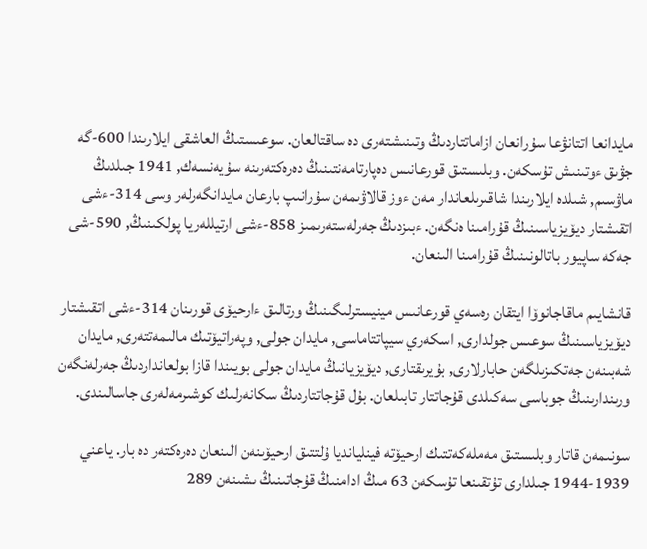مايدانعا اتتانۋعا سۇرانعان ازاماتتاردىڭ وتىنىشتەرى دە ساقتالعان. سوعىستىڭ العاشقى ايلارىندا 600-گە جۋىق ءوتىنىش تۇسكەن. وبلىستىق قورعانىس دەپارتامەنتىنىڭ دەرەكتەرىنە سۇيەنسەك, 1941 جىلدىڭ ماۋسىم, شىلدە ايلارىندا شاقىرىلعاندار مەن ءوز قالاۋىمەن سۇرانىپ بارعان مايدانگەرلەر وسى 314-ءشى اتقىشتار ديۆيزياسىنىڭ قۇرامىنا ەنگەن. ءبىزدىڭ جەرلەستەرىمىز 858-ءشى ارتيللەريا پولكىنىڭ, 590-شى جەكە ساپيور باتالونىنىڭ قۇرامىنا الىنعان.

قانشايىم ماقاجانوۆا ايتقان رەسەي قورعانىس مينيسترلىگىنىڭ ورتالىق ءارحيۆى قورىنان 314-ءشى اتقىشتار ديۆيزياسىنىڭ سوعىس جولدارى, اسكەري سيپاتتاماسى, مايدان جولى, وپەراتيۆتىك مالىمەتتەرى, مايدان شەبىنەن جەتكىزىلگەن حابارلارى, بۇيرىقتارى, ديۆيزيانىڭ مايدان جولى بويىندا قازا بولعانداردىڭ جەرلەنگەن ورىندارىنىڭ جوباسى سەكىلدى قۇجاتتار تابىلعان. بۇل قۇجاتتاردىڭ سكانەرلىك كوشىرمەلەرى جاسالىندى.

سونىمەن قاتار وبلىستىق مەملەكەتتىك ارحيۆتە فينليانديا ۇلتتىق ارحيۆىنەن الىنعان دەرەكتەر دە بار. ياعني 1939-1944 جىلدارى تۇتقىنعا تۇسكەن 63 مىڭ ادامنىڭ قۇجاتىنىڭ ىشىنەن 289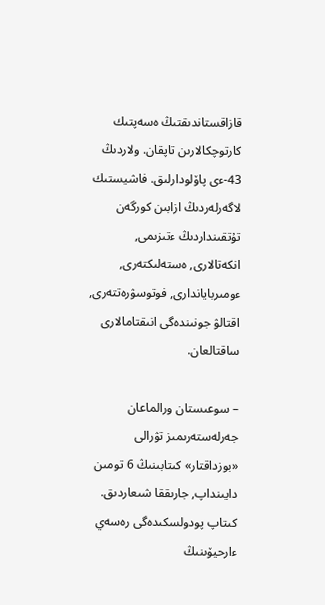قازاقستاندىقتىڭ ەسەپتىك كارتوچكالارىن تاپقان. ولاردىڭ 43-ءى پاۆلودارلىق. فاشيستىك لاگەرلەردىڭ ازابىن كورگەن تۇتقىنداردىڭ ءتىزىمى, انكەتالارى, ەستەلىكتەرى, ءومىرباياندارى, فوتوسۋرەتتەرى, اقتالۋ جونىندەگى انىقتامالارى ساقتالعان.

– سوعىستان ورالماعان جەرلەستەرىمىز تۋرالى «بوزداقتار» كىتابىنىڭ 6 تومىن دايىنداپ, جارىققا شىعاردىق. كىتاپ پودولسكىدەگى رەسەي ءارحيۆىنىڭ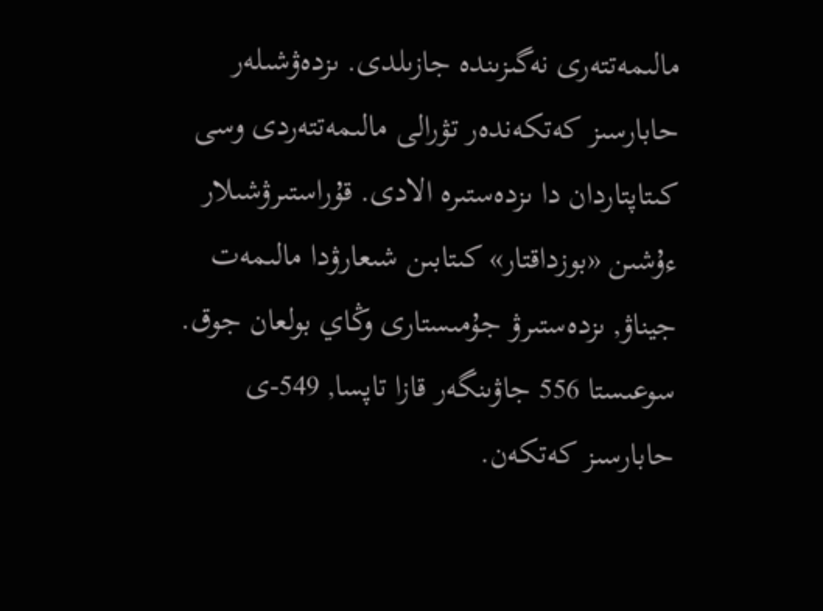مالىمەتتەرى نەگىزىندە جازىلدى. ىزدەۋشىلەر حابارسىز كەتكەندەر تۋرالى مالىمەتتەردى وسى كىتاپتاردان دا ىزدەستىرە الادى. قۇراستىرۋشىلار ءۇشىن «بوزداقتار» كىتابىن شىعارۋدا مالىمەت جيناۋ, ىزدەستىرۋ جۇمىستارى وڭاي بولعان جوق. سوعىستا 556 جاۋىنگەر قازا تاپسا, 549-ى حابارسىز كەتكەن.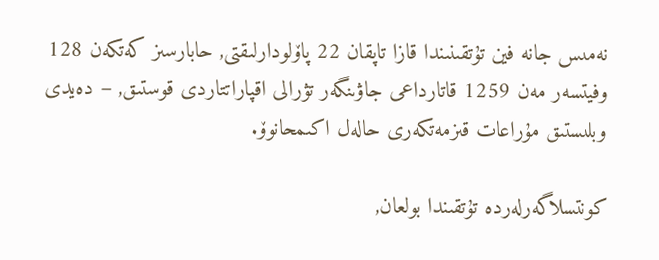نەمىس جانە فين تۇتقىنىندا قازا تاپقان 22 پاۆلودارلىقتى, حابارسىز كەتكەن 128 وفيتسەر مەن 1259 قاتارداعى جاۋىنگەر تۋرالى اقپاراتتاردى قوستىق, – دەيدى وبلىستىق مۇراعات قىزمەتكەرى حالەل اكىمحانوۆ.

كونتسلاگەرلەردە تۇتقىندا بولعان,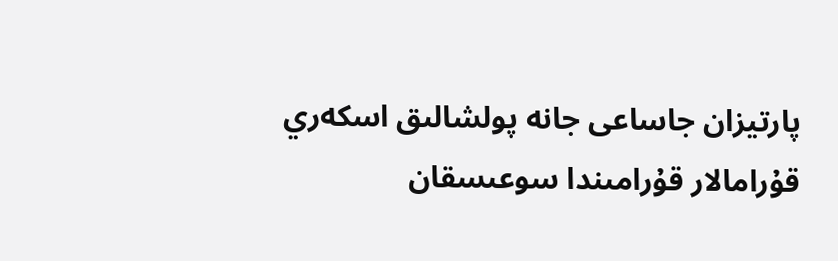پارتيزان جاساعى جانە پولشالىق اسكەري قۇرامالار قۇرامىندا سوعىسقان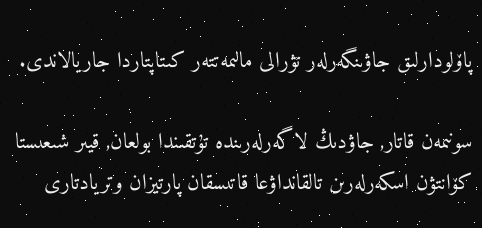پاۆلودارلىق جاۋىنگەرلەر تۋرالى مالىمەتتەر كىتاپتاردا جاريالاندى.

سونىمەن قاتار, جاۋدىڭ لاگەرلەرىندە تۇتقىندا بولعان, قيىر شىعىستا كۆانتۋن اسكەرلەرىن تالقانداۋعا قاتىسقان پارتيزان وتريادتارى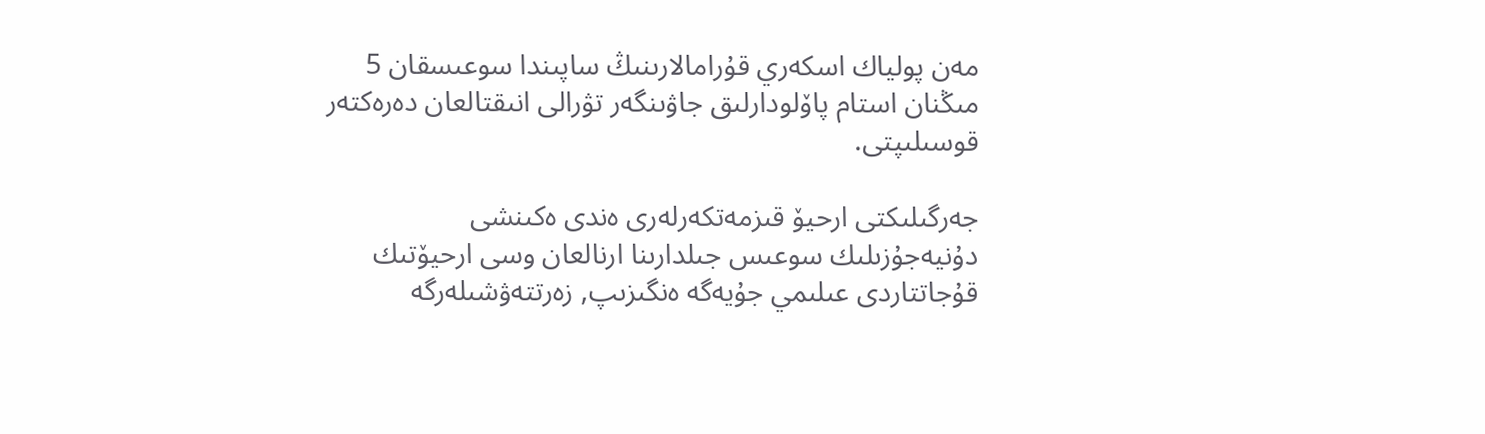مەن پولياك اسكەري قۇرامالارىنىڭ ساپىندا سوعىسقان 5 مىڭنان استام پاۆلودارلىق جاۋىنگەر تۋرالى انىقتالعان دەرەكتەر قوسىلىپتى.

جەرگىلىكتى ارحيۆ قىزمەتكەرلەرى ەندى ەكىنشى دۇنيەجۇزىلىك سوعىس جىلدارىنا ارنالعان وسى ارحيۆتىك قۇجاتتاردى عىلىمي جۇيەگە ەنگىزىپ, زەرتتەۋشىلەرگە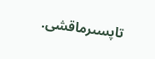تاپسىرماقشى.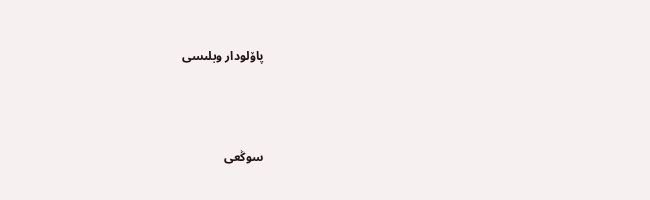پاۆلودار وبلىسى



سوڭعى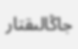جاڭالىقتار